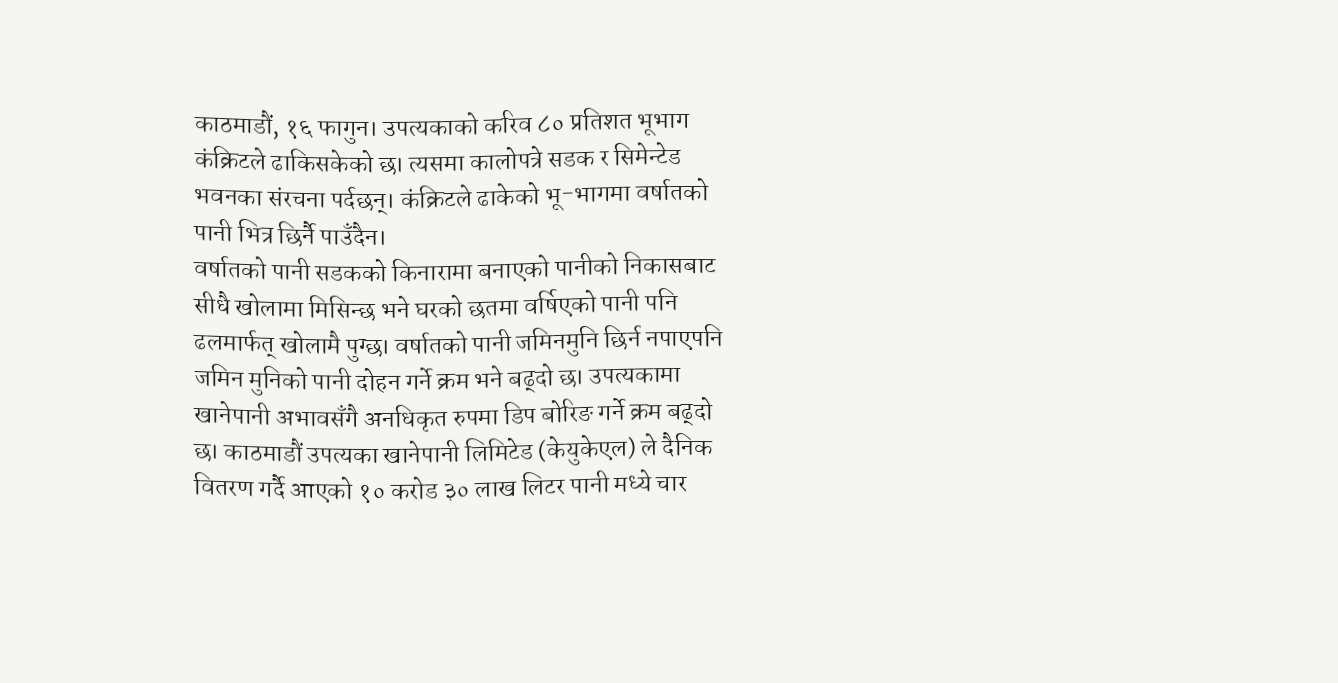काठमाडौं, १६ फागुन। उपत्यकाको करिव ८० प्रतिशत भूभाग कंक्रिटले ढाकिसकेको छ। त्यसमा कालोपत्रे सडक र सिमेन्टेड भवनका संरचना पर्दछन्। कंक्रिटले ढाकेको भू-भागमा वर्षातको पानी भित्र छिर्नै पाउँदैन।
वर्षातको पानी सडकको किनारामा बनाएको पानीको निकासबाट सीधै खोलामा मिसिन्छ भने घरको छतमा वर्षिएको पानी पनि ढलमार्फत् खोलामै पुग्छ। वर्षातको पानी जमिनमुनि छिर्न नपाएपनि जमिन मुनिको पानी दोहन गर्ने क्रम भने बढ्दो छ। उपत्यकामा खानेपानी अभावसँगै अनधिकृत रुपमा डिप बोरिङ गर्ने क्रम बढ्दो छ। काठमाडौं उपत्यका खानेपानी लिमिटेड (केयुकेएल) ले दैनिक वितरण गर्दै आएको १० करोड ३० लाख लिटर पानी मध्ये चार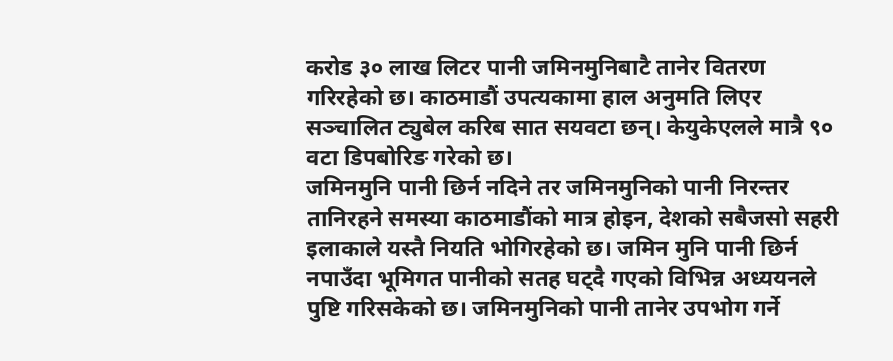करोड ३० लाख लिटर पानी जमिनमुनिबाटै तानेर वितरण गरिरहेको छ। काठमाडौं उपत्यकामा हाल अनुमति लिएर सञ्चालित ट्युबेल करिब सात सयवटा छन्। केयुकेएलले मात्रै ९० वटा डिपबोरिङ गरेको छ।
जमिनमुनि पानी छिर्न नदिने तर जमिनमुनिको पानी निरन्तर तानिरहने समस्या काठमाडौंको मात्र होइन, देशको सबैजसो सहरी इलाकाले यस्तै नियति भोगिरहेको छ। जमिन मुनि पानी छिर्न नपाउँदा भूमिगत पानीको सतह घट्दै गएको विभिन्न अध्ययनले पुष्टि गरिसकेको छ। जमिनमुनिको पानी तानेर उपभोग गर्ने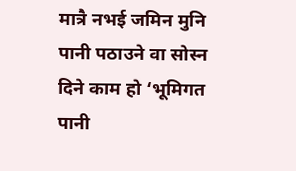मात्रै नभई जमिन मुनि पानी पठाउने वा सोस्न दिने काम हो ‘भूमिगत पानी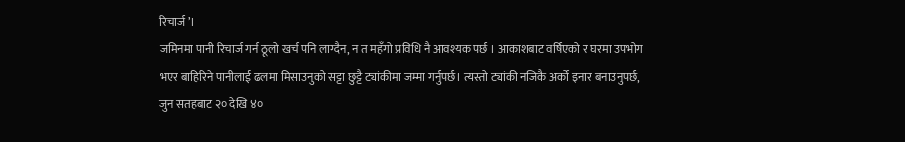रिचार्ज’।
जमिनमा पानी रिचार्ज गर्न ठूलो खर्च पनि लाग्दैन, न त महँगो प्रविधि नै आवश्यक पर्छ । आकाशबाट वर्षिएको र घरमा उपभोग भएर बाहिरिने पानीलाई ढलमा मिसाउनुको सट्टा छुट्टै ट्यांकीमा जम्मा गर्नुपर्छ। त्यस्तो ट्यांकी नजिकै अर्को इनार बनाउनुपर्छ, जुन सतहबाट २० देखि ४०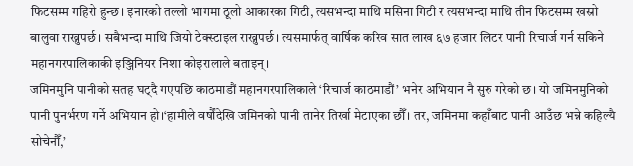फिटसम्म गहिरो हुन्छ। इनारको तल्लो भागमा ठूलो आकारका गिटी, त्यसभन्दा माथि मसिना गिटी र त्यसभन्दा माथि तीन फिटसम्म खस्रो बालुवा राख्नुपर्छ। सबैभन्दा माथि जियो टेक्स्टाइल राख्नुपर्छ। त्यसमार्फत् वार्षिक करिव सात लाख ६७ हजार लिटर पानी रिचार्ज गर्न सकिने महानगरपालिकाकी इञ्जिनियर निशा कोइरालाले बताइन्।
जमिनमुनि पानीको सतह घट्दै गएपछि काठमाडौं महानगरपालिकाले ‘रिचार्ज काठमाडौं’ भनेर अभियान नै सुरु गरेको छ। यो जमिनमुनिको पानी पुनर्भरण गर्ने अभियान हो।‘हामीले वर्षौंदेखि जमिनको पानी तानेर तिर्खा मेटाएका छौँ। तर, जमिनमा कहाँबाट पानी आउँछ भन्ने कहिल्यै सोचेनौँ,’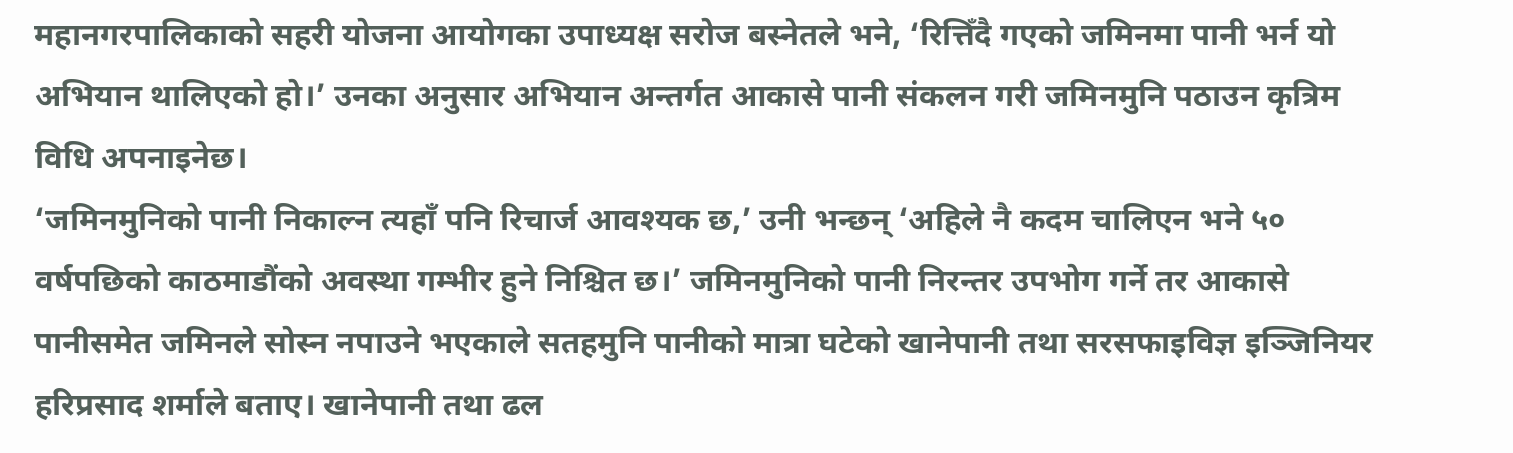महानगरपालिकाको सहरी योजना आयोगका उपाध्यक्ष सरोज बस्नेतले भने, ‘रित्तिँदै गएको जमिनमा पानी भर्न यो अभियान थालिएको हो।’ उनका अनुसार अभियान अन्तर्गत आकासे पानी संकलन गरी जमिनमुनि पठाउन कृत्रिम विधि अपनाइनेछ।
‘जमिनमुनिको पानी निकाल्न त्यहाँ पनि रिचार्ज आवश्यक छ,’ उनी भन्छन् ‘अहिले नै कदम चालिएन भने ५० वर्षपछिको काठमाडौंको अवस्था गम्भीर हुने निश्चित छ।’ जमिनमुनिको पानी निरन्तर उपभोग गर्ने तर आकासे पानीसमेत जमिनले सोस्न नपाउने भएकाले सतहमुनि पानीको मात्रा घटेको खानेपानी तथा सरसफाइविज्ञ इञ्जिनियर हरिप्रसाद शर्माले बताए। खानेपानी तथा ढल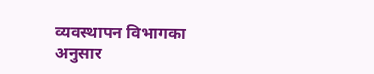व्यवस्थापन विभागका अनुसार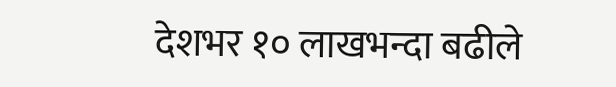देशभर १० लाखभन्दा बढीले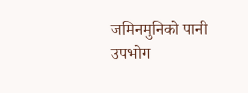जमिनमुनिको पानी उपभोग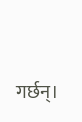गर्छन्।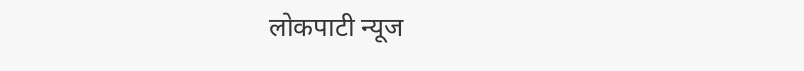लोकपाटी न्यूज